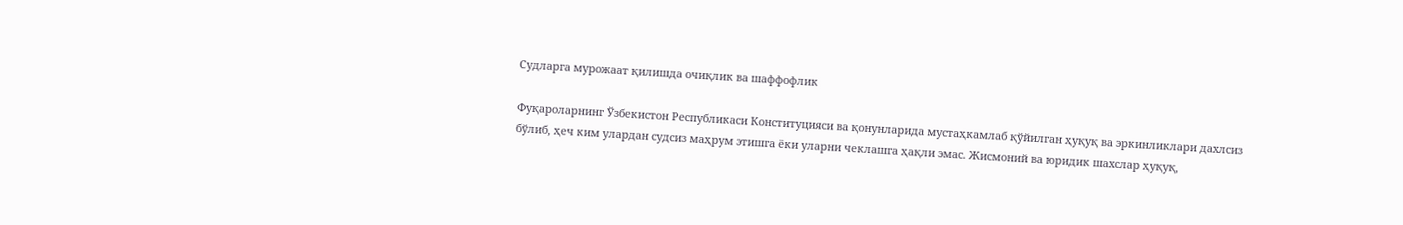Судларга мурожаат қилишда очиқлик ва шаффофлик

Фуқароларнинг Ўзбекистон Республикаси Конституцияси ва қонунларида мустаҳкамлаб қўйилган ҳуқуқ ва эркинликлари дахлсиз бўлиб, ҳеч ким улардан судсиз маҳрум этишга ёки уларни чеклашга ҳақли эмас. Жисмоний ва юридик шахслар ҳуқуқ,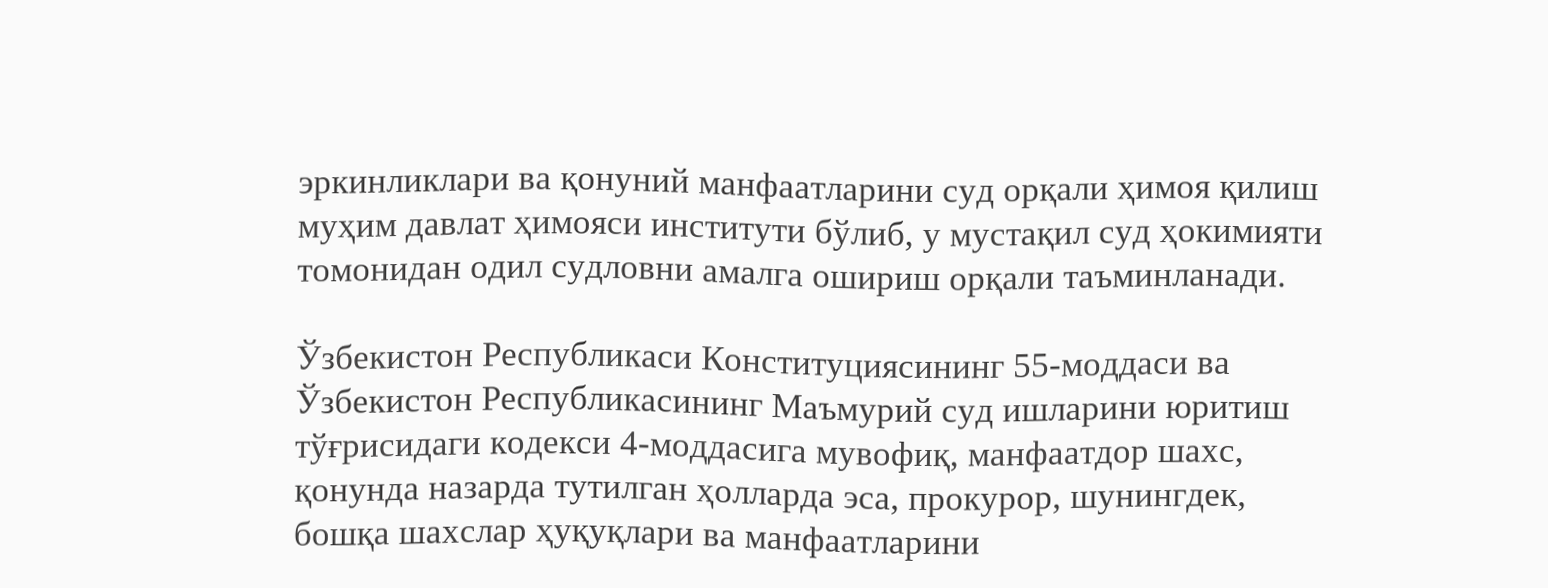эркинликлари ва қонуний манфаатларини суд орқали ҳимоя қилиш муҳим давлат ҳимояси институти бўлиб, у мустақил суд ҳокимияти томонидан одил судловни амалга ошириш орқали таъминланади.

Ўзбекистон Республикаси Конституциясининг 55-моддаси ва Ўзбекистон Республикасининг Маъмурий суд ишларини юритиш тўғрисидаги кодекси 4-моддасига мувофиқ, манфаатдор шахс, қонунда назарда тутилган ҳолларда эса, прокурор, шунингдек, бошқа шахслар ҳуқуқлари ва манфаатларини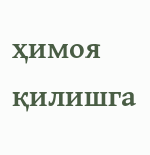ҳимоя қилишга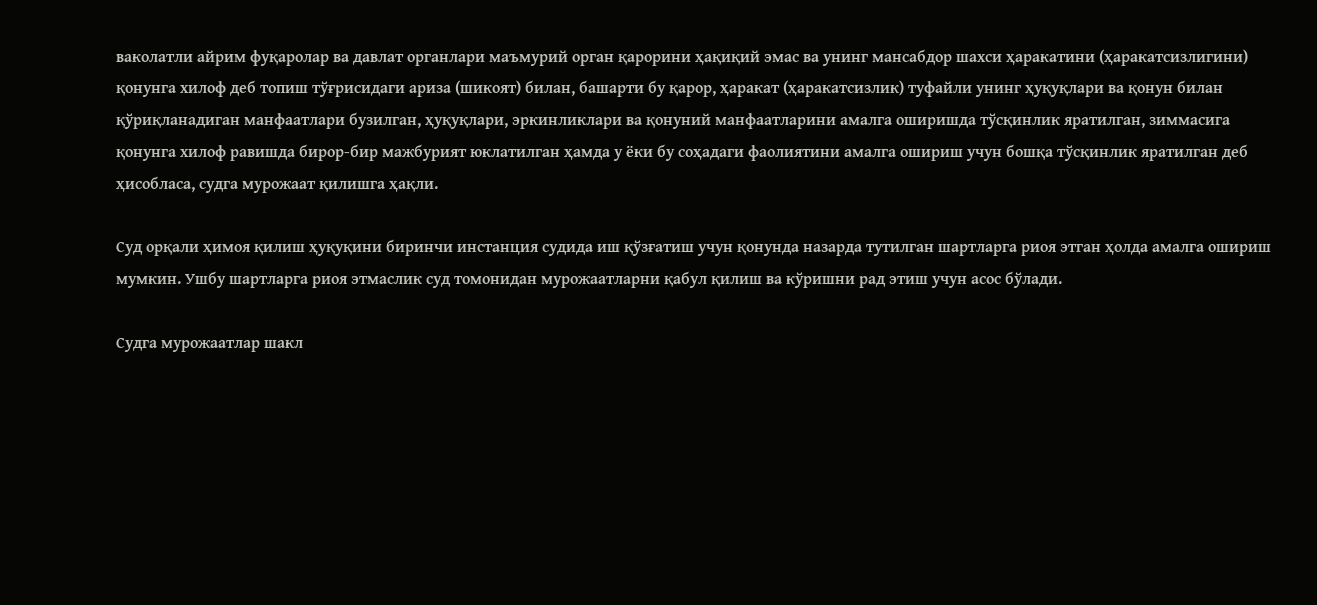ваколатли айрим фуқаролар ва давлат органлари маъмурий орган қарорини ҳақиқий эмас ва унинг мансабдор шахси ҳаракатини (ҳаракатсизлигини) қонунга хилоф деб топиш тўғрисидаги ариза (шикоят) билан, башарти бу қарор, ҳаракат (ҳаракатсизлик) туфайли унинг ҳуқуқлари ва қонун билан қўриқланадиган манфаатлари бузилган, ҳуқуқлари, эркинликлари ва қонуний манфаатларини амалга оширишда тўсқинлик яратилган, зиммасига қонунга хилоф равишда бирор-бир мажбурият юклатилган ҳамда у ёки бу соҳадаги фаолиятини амалга ошириш учун бошқа тўсқинлик яратилган деб ҳисобласа, судга мурожаат қилишга ҳақли.

Суд орқали ҳимоя қилиш ҳуқуқини биринчи инстанция судида иш қўзғатиш учун қонунда назарда тутилган шартларга риоя этган ҳолда амалга ошириш мумкин. Ушбу шартларга риоя этмаслик суд томонидан мурожаатларни қабул қилиш ва кўришни рад этиш учун асос бўлади.

Судга мурожаатлар шакл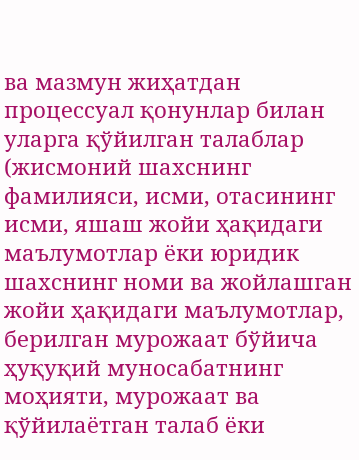ва мазмун жиҳатдан процессуал қонунлар билан уларга қўйилган талаблар (жисмоний шахснинг фамилияси, исми, отасининг исми, яшаш жойи ҳақидаги маълумотлар ёки юридик шахснинг номи ва жойлашган жойи ҳақидаги маълумотлар, берилган мурожаат бўйича ҳуқуқий муносабатнинг моҳияти, мурожаат ва қўйилаётган талаб ёки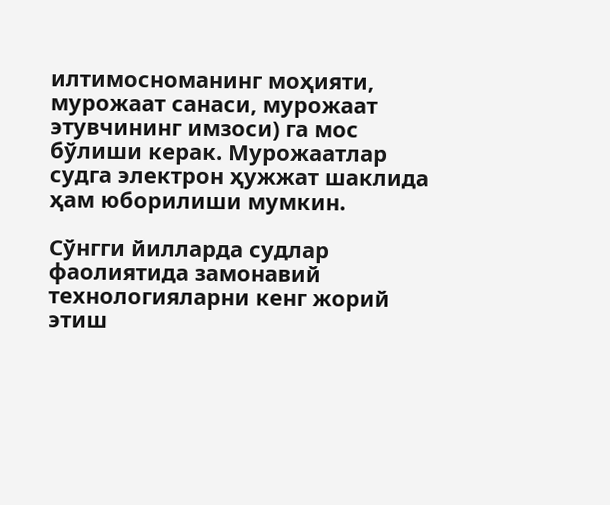илтимосноманинг моҳияти, мурожаат санаси, мурожаат этувчининг имзоси) га мос бўлиши керак. Мурожаатлар судга электрон ҳужжат шаклида ҳам юборилиши мумкин.

Сўнгги йилларда судлар фаолиятида замонавий технологияларни кенг жорий этиш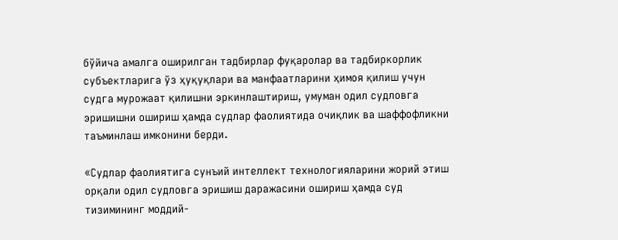бўйича амалга оширилган тадбирлар фуқаролар ва тадбиркорлик субъектларига ўз ҳуқуқлари ва манфаатларини ҳимоя қилиш учун судга мурожаат қилишни эркинлаштириш, умуман одил судловга эришишни ошириш ҳамда судлар фаолиятида очиқлик ва шаффофликни таъминлаш имконини берди.

«Судлар фаолиятига сунъий интеллект технологияларини жорий этиш орқали одил судловга эришиш даражасини ошириш ҳамда суд тизимининг моддий-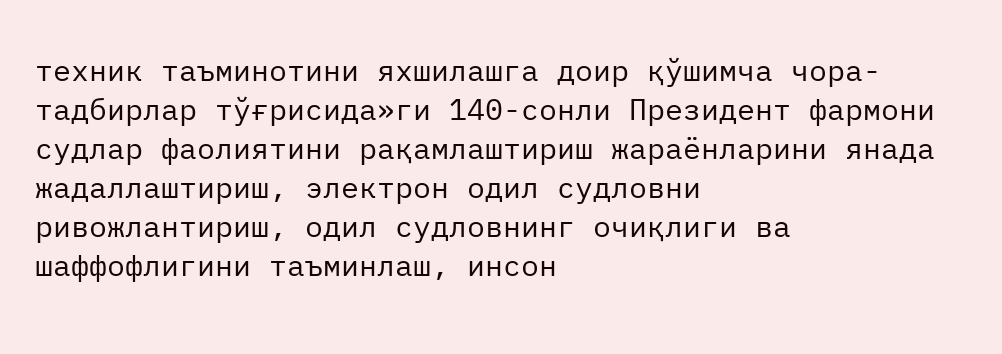техник таъминотини яхшилашга доир қўшимча чора-тадбирлар тўғрисида»ги 140-сонли Президент фармони судлар фаолиятини рақамлаштириш жараёнларини янада жадаллаштириш, электрон одил судловни ривожлантириш, одил судловнинг очиқлиги ва шаффофлигини таъминлаш, инсон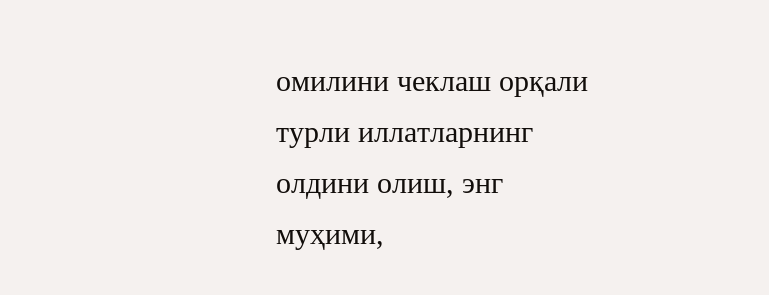омилини чеклаш орқали турли иллатларнинг олдини олиш, энг муҳими,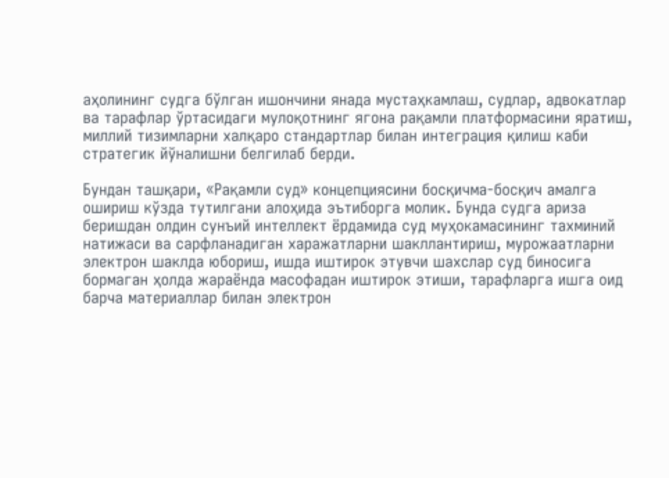аҳолининг судга бўлган ишончини янада мустаҳкамлаш, судлар, адвокатлар ва тарафлар ўртасидаги мулоқотнинг ягона рақамли платформасини яратиш, миллий тизимларни халқаро стандартлар билан интеграция қилиш каби стратегик йўналишни белгилаб берди.

Бундан ташқари, «Рақамли суд» концепциясини босқичма-босқич амалга ошириш кўзда тутилгани алоҳида эътиборга молик. Бунда судга ариза беришдан олдин сунъий интеллект ёрдамида суд муҳокамасининг тахминий натижаси ва сарфланадиган харажатларни шакллантириш, мурожаатларни электрон шаклда юбориш, ишда иштирок этувчи шахслар суд биносига бормаган ҳолда жараёнда масофадан иштирок этиши, тарафларга ишга оид барча материаллар билан электрон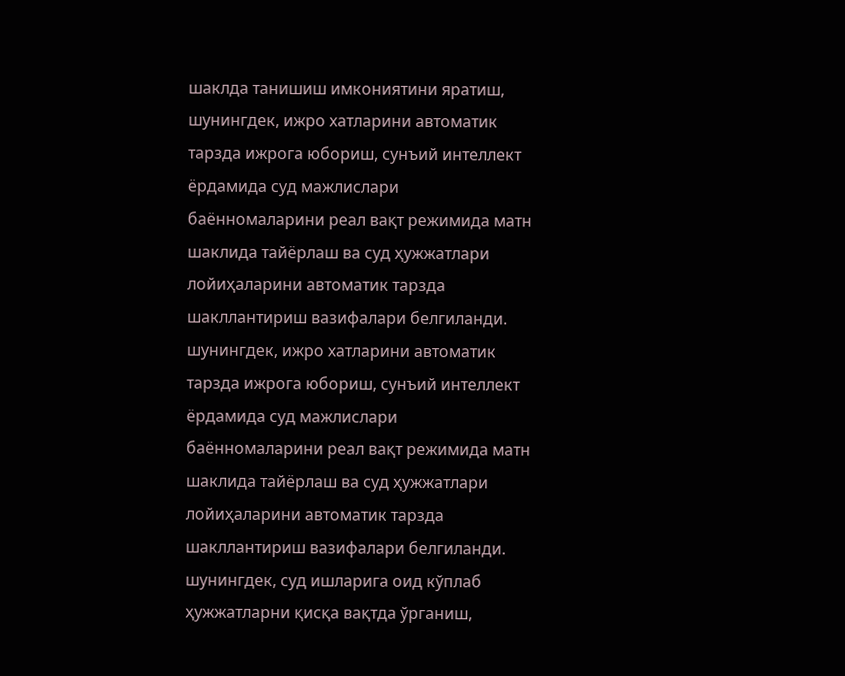шаклда танишиш имкониятини яратиш, шунингдек, ижро хатларини автоматик тарзда ижрога юбориш, сунъий интеллект ёрдамида суд мажлислари баённомаларини реал вақт режимида матн шаклида тайёрлаш ва суд ҳужжатлари лойиҳаларини автоматик тарзда шакллантириш вазифалари белгиланди. шунингдек, ижро хатларини автоматик тарзда ижрога юбориш, сунъий интеллект ёрдамида суд мажлислари баённомаларини реал вақт режимида матн шаклида тайёрлаш ва суд ҳужжатлари лойиҳаларини автоматик тарзда шакллантириш вазифалари белгиланди. шунингдек, суд ишларига оид кўплаб ҳужжатларни қисқа вақтда ўрганиш,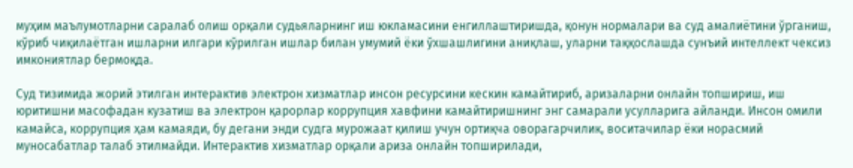муҳим маълумотларни саралаб олиш орқали судьяларнинг иш юкламасини енгиллаштиришда, қонун нормалари ва суд амалиётини ўрганиш, кўриб чиқилаётган ишларни илгари кўрилган ишлар билан умумий ёки ўхшашлигини аниқлаш, уларни таққослашда сунъий интеллект чексиз имкониятлар бермоқда.

Суд тизимида жорий этилган интерактив электрон хизматлар инсон ресурсини кескин камайтириб, аризаларни онлайн топшириш, иш юритишни масофадан кузатиш ва электрон қарорлар коррупция хавфини камайтиришнинг энг самарали усулларига айланди. Инсон омили камайса, коррупция ҳам камаяди, бу дегани энди судга мурожаат қилиш учун ортиқча оворагарчилик, воситачилар ёки норасмий муносабатлар талаб этилмайди. Интерактив хизматлар орқали ариза онлайн топширилади,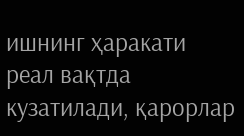ишнинг ҳаракати реал вақтда кузатилади, қарорлар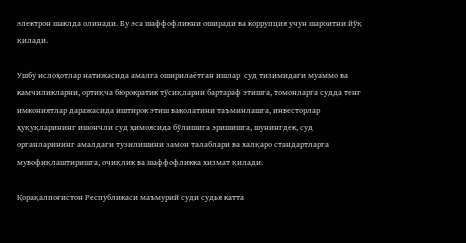электрон шаклда олинади. Бу эса шаффофликни оширади ва коррупция учун шароитни йўқ қилади.

Ушбу ислоҳотлар натижасида амалга оширилаётган ишлар  суд тизимидаги муаммо ва камчиликларни, ортиқча бюрократик тўсиқларни бартараф этишга, томонларга судда тенг имкониятлар даражасида иштирок этиш ваколатини таъминлашга, инвесторлар ҳуқуқларининг ишончли суд ҳимоясида бўлишига эришишга, шунингдек, суд органларининг амалдаги тузилишини замон талаблари ва халқаро стандартларга мувофиқлаштиришга, очиқлик ва шаффофликка хизмат қилади.

Қорақалпоғистон Республикаси маъмурий суди судья катта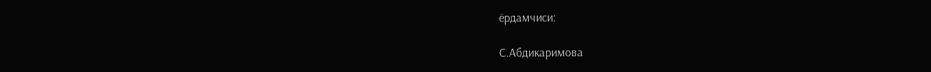ёрдамчиси:

С.Абдикаримова